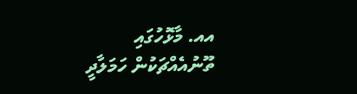އއ. މާޅޮހުގައި ތޫނުއެއްޗަކުން ހަމަލާދީ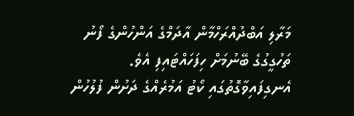މަރާލި އަބްދުއްރަހްމާން އާދަމްގެ އަންހުންގެ ފޯނު ތަހުގީގުގެ ބޭނުމަށް ހިފަހައްޓައިފި އެވެ.
އެނގިފައިވާގޮތުގައި ކޯޓު އަމުރެއްގެ ދަށުން ފުލުހުން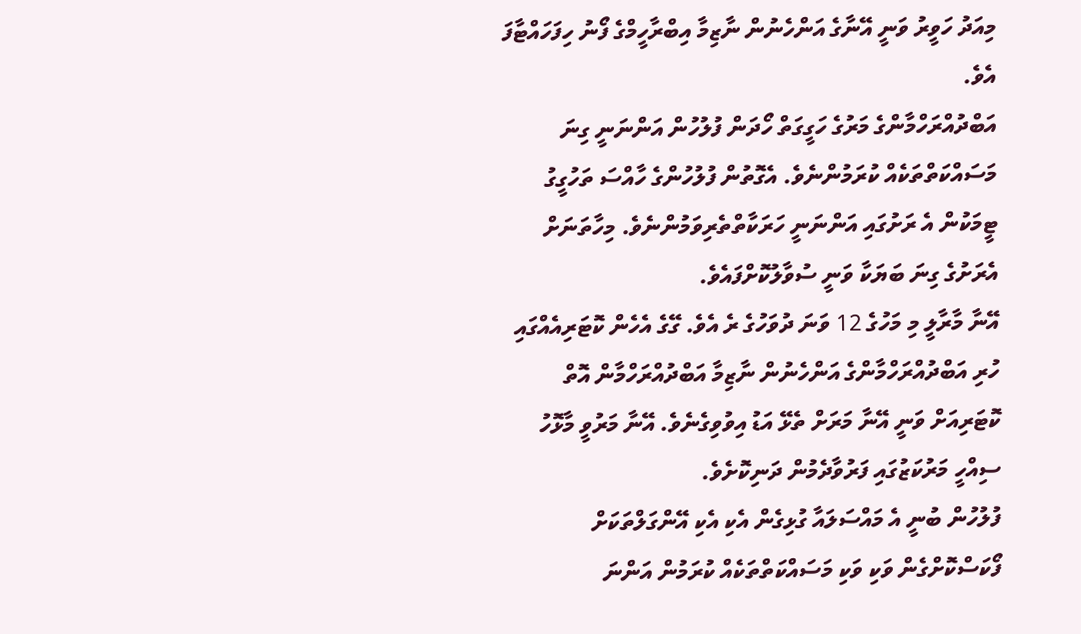މިއަދު ހަވީރު ވަނީ އޭނާގެ އަންހެނުން ނާޒިމާ އިބްރާހީމްގެ ފޯނު ހިފަހައްޓާފަ އެވެ.
އަބްދުއްރަހްމާންގެ މަރުގެ ހަގީގަތް ހޯދަން ފުލުހުން އަންނަނީ ގިނަ މަސައްކަތްތަކެއް ކުރަމުންނެވެ. އެގޮތުން ފުލުހުންގެ ހާއްސަ ތަހުގީގު ޓީމަކުން އެ ރަށުގައި އަންނަނީ ހަރަކާތްތެރިވަމުންނެވެ. މިހާތަނަށް އެރަށުގެ ގިނަ ބަޔަކާ ވަނީ ސުވާލުކޮށްފައެވެ.
އޭނާ މާރާލީ މި މަހުގެ 12 ވަނަ ދުވަހުގެ ރެ އެވެ. ގޭގެ އެހެން ކޮޓަރިއެއްގައި ހުރި އަބްދުއްރަހްމާންގެ އަންހެނުން ނާޒިމާ އަބްދުއްރަހްމާން އޮތް ކޮޓަރިއަށް ވަނީ އޭނާ މަރަށް ތެޅޭ އަޑު އިވުވިގެނެވެ. އޭނާ މަރުވީ މާޅޮހު ސިއްހީ މަރުކަޒުގައި ފަރުވާދެމުން ދަނިކޮށެވެ.
ފުލުހުން ބުނީ އެ މައްސަލައާ ގުޅިގެން އެކި އެކި އޭންގަލްތަކަށް ފޯކަސްކޮށްގެން ވަކި ވަކި މަސައްކަތްތަކެއް ކުރަމުން އަންނަ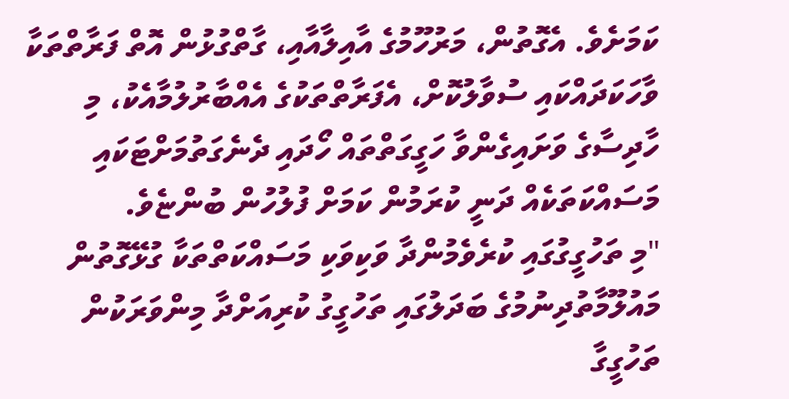ކަމަށެވެ. އެގޮތުން، މަރުހޫމުގެ އާއިލާއާއި، ގާތްގުޅުން އޮތް ފަރާތްތަކާ ވާހަކަދައްކައި ސުވާލުކޮށް، އެފަރާތްތަކުގެ އެއްބާރުލުމާއެކު، މި ހާދިސާގެ ވަށައިގެންވާ ހަގީގަތްތައް ހޯދައި ދެނެގަތުމަށްޓަކައި މަސައްކަތަކެއް ދަނީ ކުރަމުން ކަމަށް ފުލުހުން ބުންޏެވެ.
"މި ތަހުގީގުގައި ކުރެވެމުންދާ ވަކިވަކި މަސައްކަތްތަކާ ގުޅޭގޮތުން މައުލޫމާތުދިނުމުގެ ބަދަލުގައި ތަހުގީގު ކުރިއަށްދާ މިންވަރަކުން ތަހުގީގާ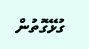ގުޅޭގޮތުން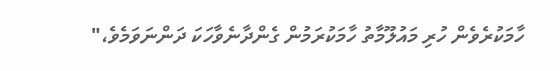ހާމަކުރެވެން ހުރި މައުލޫމާތު ހާމަކުރަމުން ގެންދާނެވާހަކަ ދަންނަވަމެވެ،"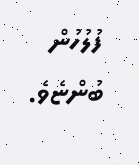ފުލުހުން ބުންޏެވެ.